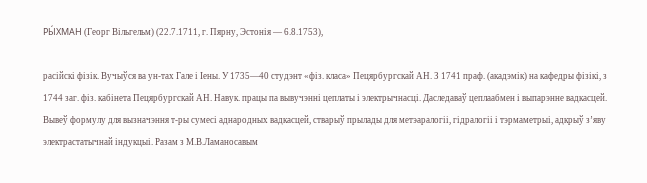РЫ́ХМАН (Георг Вільгельм) (22.7.1711, г. Пярну, Эстонія — 6.8.1753),

расійскі фізік. Вучыўся ва ун-тах Гале і Іены. У 1735—40 студэнт «фіз. класа» Пецярбургскай АН. З 1741 праф. (акадэмік) на кафедры фізікі, з 1744 заг. фіз. кабінета Пецярбургскай АН. Навук. працы па вывучэнні цеплаты і электрычнасці. Даследаваў цеплаабмен і выпарэнне вадкасцей. Вывеў формулу для вызначэння т-ры сумесі аднародных вадкасцей, стварыў прылады для метэаралогіі, гідралогіі і тэрмаметрыі, адкрыў з’яву электрастатычнай індукцыі. Разам з М.В.Ламаносавым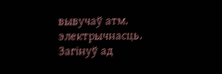вывучаў атм. электрычнасць. Загінуў ад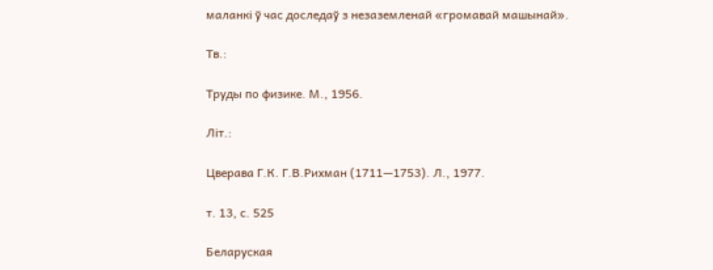маланкі ў час доследаў з незаземленай «громавай машынай».

Тв.:

Труды по физике. М., 1956.

Літ.:

Цверава Г.К. Г.В.Рихман (1711—1753). Л., 1977.

т. 13, с. 525

Беларуская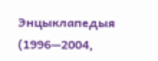Энцыклапедыя (1996—2004,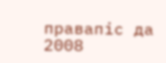правапіс да 2008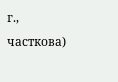г., часткова)